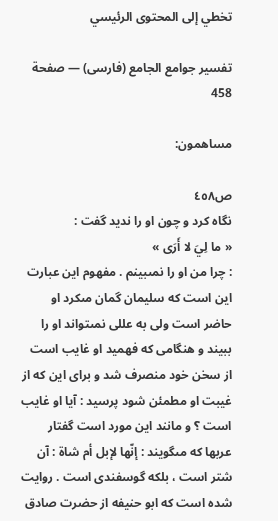تخطي إلى المحتوى الرئيسي

تفسير جوامع الجامع (فارسى) — صفحة 458

مساهمون:

ص٤٥٨
نگاه كرد و چون او را نديد گفت :
« ما لِيَ لا أَرَى »
: چرا من او را نمىبينم . مفهوم اين عبارت اين است كه سليمان گمان مىكرد او حاضر است ولى به عللى نمىتواند او را ببيند و هنگامى كه فهميد او غايب است از سخن خود منصرف شد و براى اين كه از غيبت او مطمئن شود پرسيد : آيا او غايب است ؟ و مانند اين مورد است گفتار عربها كه مىگويند : إنّها لإبل أم شاة : آن شتر است ، بلكه گوسفندى است . روايت شده است كه ابو حنيفه از حضرت صادق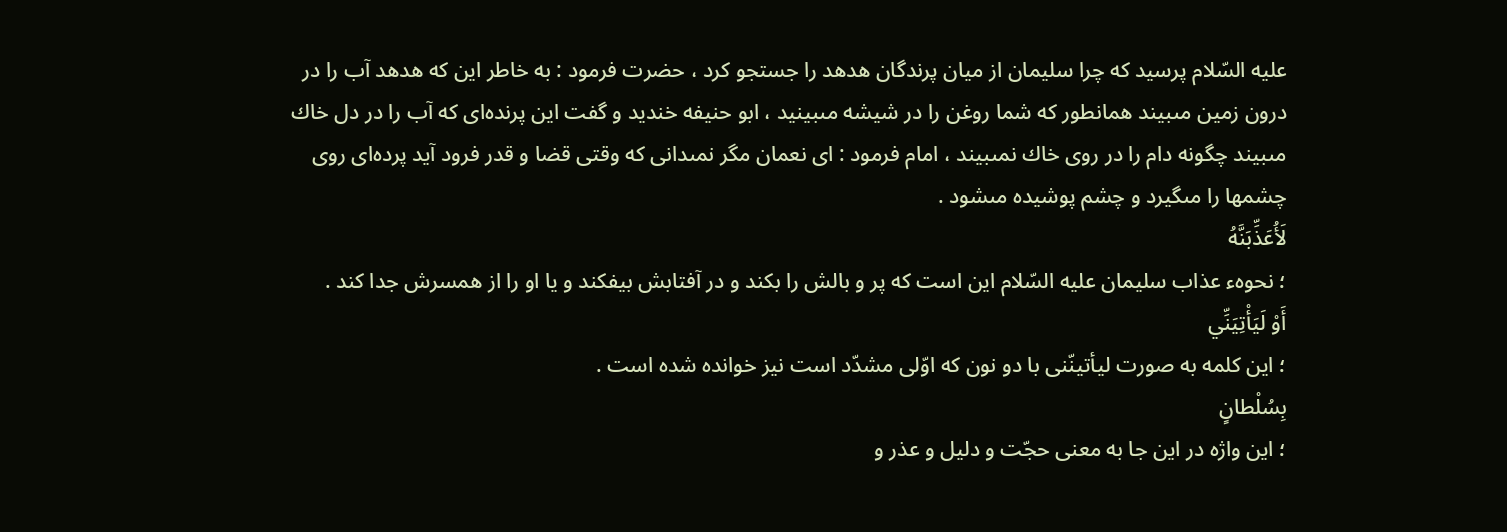عليه السّلام پرسيد كه چرا سليمان از ميان پرندگان هدهد را جستجو كرد ، حضرت فرمود : به خاطر اين كه هدهد آب را در درون زمين مىبيند همانطور كه شما روغن را در شيشه مىبينيد ، ابو حنيفه خنديد و گفت اين پرنده‌اى كه آب را در دل خاك مىبيند چگونه دام را در روى خاك نمىبيند ، امام فرمود : اى نعمان مگر نمىدانى كه وقتى قضا و قدر فرود آيد پرده‌اى روى چشمها را مىگيرد و چشم پوشيده مىشود .
لَأُعَذِّبَنَّهُ
؛ نحوهء عذاب سليمان عليه السّلام اين است كه پر و بالش را بكند و در آفتابش بيفكند و يا او را از همسرش جدا كند .
أَوْ لَيَأْتِيَنِّي
؛ اين كلمه به صورت ليأتينّنى با دو نون كه اوّلى مشدّد است نيز خوانده شده است .
بِسُلْطانٍ
؛ اين واژه در اين جا به معنى حجّت و دليل و عذر و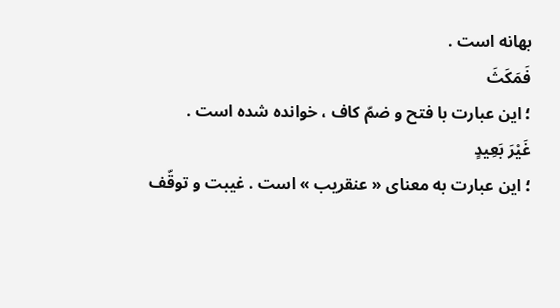بهانه است .
فَمَكَثَ
؛ اين عبارت با فتح و ضمّ كاف ، خوانده شده است .
غَيْرَ بَعِيدٍ
؛ اين عبارت به معناى « عنقريب » است . غيبت و توقّف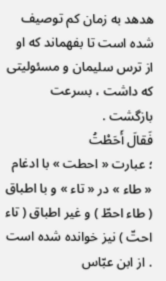هدهد به زمان كم توصيف شده است تا بفهماند كه او از ترس سليمان و مسئوليتى كه داشت ، بسرعت بازگشت .
فَقالَ أَحَطْتُ
؛ عبارت « احطت » با ادغام « طاء » در « تاء » و با اطباق ( طاء احطّ ) و غير اطباق ( تاء احتّ ) نيز خوانده شده است . از ابن عبّاس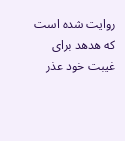روايت شده است كه هدهد براى غيبت خود عذر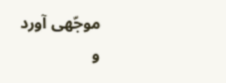موجّهى آورد و